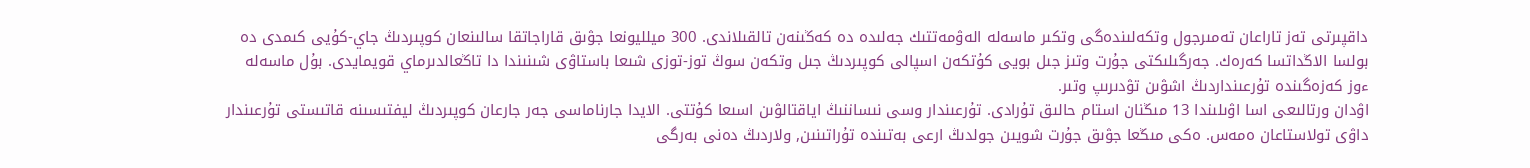داقپىرتى تەز تاراعان تەمىرجول وتكەلىندەگى وتكىر ماسەلە الەۋمەتتىك جەلىدە دە كەڭىنەن تالقىلاندى. 300 ميلليونعا جۋىق قاراجاتقا سالىنعان كوپىردىڭ جاي-كۇيى كىمدى دە بولسا الاڭداتسا كەرەك. جەرگىلىكتى جۇرت وتىز جىل بويى كۇتكەن اسپالى كوپىردىڭ جىل وتكەن سوڭ توز-توزى شىعا باستاۋى شىنىندا دا تاڭعالدىرماي قويمايدى. بۇل ماسەلە ءوز كەزەگىندە تۇرعىنداردىڭ اشۋىن تۋدىرىپ وتىر.
اۋدان ورتالىعى اسا اۋىلىندا 13 مىڭنان استام حالىق تۇرادى. تۇرعىندار وسى نىساننىڭ اياقتالۋىن اسىعا كۇتتى. الايدا جارناماسى جەر جارعان كوپىردىڭ ليفتىسىنە قاتىستى تۇرعىندار داۋى تولاستاعان ەمەس. ەكى مىڭعا جۋىق جۇرت شويىن جولدىڭ ارعى بەتىندە تۇراتىنىن, ولاردىڭ دەنى بەرگى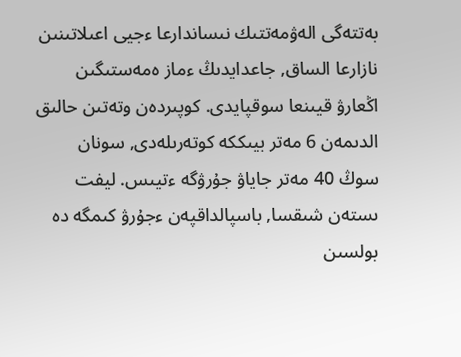بەتتەگى الەۋمەتتىك نىساندارعا ءجيى اعىلاتىنىن نازارعا الساق, جاعدايدىڭ ءماز ەمەستىگىن اڭعارۋ قيىنعا سوقپايدى. كوپىردەن وتەتىن حالىق الدىمەن 6 مەتر بيىككە كوتەرىلەدى, سونان سوڭ 40 مەتر جاياۋ جۇرۋگە ءتيىس. ليفت ىستەن شىقسا, باسپالداقپەن ءجۇرۋ كىمگە دە بولسىن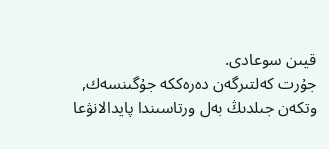قيىن سوعادى.
جۇرت كەلتىرگەن دەرەككە جۇگىنسەك, وتكەن جىلدىڭ بەل ورتاسىندا پايدالانۋعا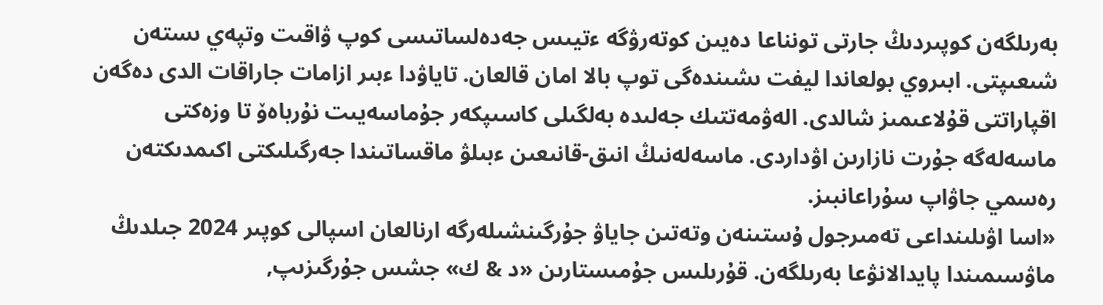بەرىلگەن كوپىردىڭ جارتى تونناعا دەيىن كوتەرۋگە ءتيىس جەدەلساتىسى كوپ ۋاقىت وتپەي ىستەن شىعىپتى. ابىروي بولعاندا ليفت ىشىندەگى توپ بالا امان قالعان. تاياۋدا ءبىر ازامات جاراقات الدى دەگەن اقپاراتتى قۇلاعىمىز شالدى. الەۋمەتتىك جەلىدە بەلگىلى كاسىپكەر جۇماسەيىت نۇرباەۆ تا وزەكتى ماسەلەگە جۇرت نازارىن اۋداردى. ماسەلەنىڭ انىق-قانىعىن ءبىلۋ ماقساتىندا جەرگىلىكتى اكىمدىكتەن رەسمي جاۋاپ سۇراعانبىز.
«اسا اۋىلىنداعى تەمىرجول ۇستىنەن وتەتىن جاياۋ جۇرگىنشىلەرگە ارنالعان اسپالى كوپىر 2024 جىلدىڭ ماۋسىمىندا پايدالانۋعا بەرىلگەن. قۇرىلىس جۇمىستارىن «د & ك» جشس جۇرگىزىپ,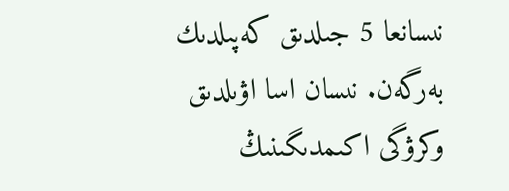نىسانعا 5 جىلدىق كەپىلدىك بەرگەن. نىسان اسا اۋىلدىق وكرۋگى اكىمدىگىنىڭ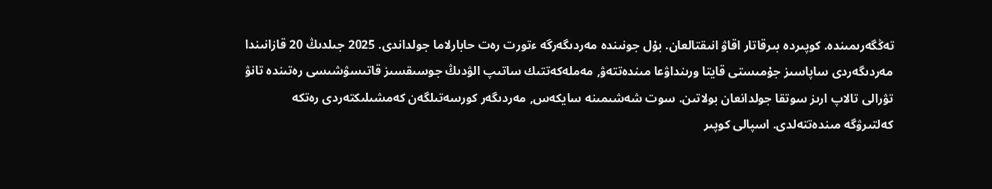تەڭگەرىمىندە. كوپىردە بىرقاتار اقاۋ انىقتالعان. بۇل جونىندە مەردىگەرگە ءتورت رەت حابارلاما جولداندى. 2025 جىلدىڭ 20 قازانىندا مەردىگەردى ساپاسىز جۇمىستى قايتا ورىنداۋعا مىندەتتەۋ, مەملەكەتتىك ساتىپ الۋدىڭ جوسىقسىز قاتىسۋشىسى رەتىندە تانۋ تۋرالى تالاپ ارىز سوتقا جولدانعان بولاتىن. سوت شەشىمىنە سايكەس, مەردىگەر كورسەتىلگەن كەمشىلىكتەردى رەتكە كەلتىرۋگە مىندەتتەلدى. اسپالى كوپىر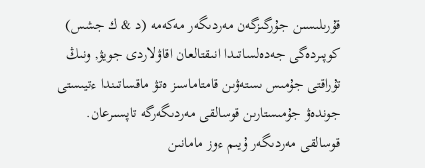قۇرىلىسىن جۇرگىزگەن مەردىگەر مەكەمە (د & ك جشس) كوپىردەگى جەدەلساتىدا انىقتالعان اقاۋلاردى جويۋ, ونىڭ تۇراقتى جۇمىس ىستەۋىن قامتاماسىز ەتۋ ماقساتىندا ءتيىستى جوندەۋ جۇمىستارىن قوسالقى مەردىگەرگە تاپسىرعان. قوسالقى مەردىگەر ۇيىم ءوز مامانىن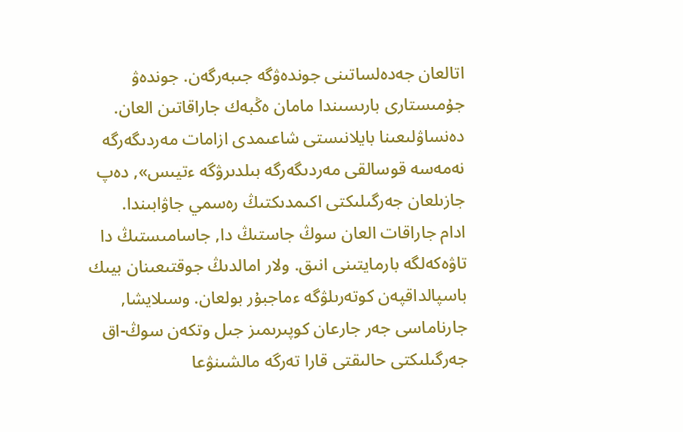اتالعان جەدەلساتىنى جوندەۋگە جىبەرگەن. جوندەۋ جۇمىستارى بارىسىندا مامان ەڭبەك جاراقاتىن العان. دەنساۋلىعىنا بايلانىستى شاعىمدى ازامات مەردىگەرگە نەمەسە قوسالقى مەردىگەرگە بىلدىرۋگە ءتيىس», دەپ جازىلعان جەرگىلىكتى اكىمدىكتىڭ رەسمي جاۋابىندا.
ادام جاراقات العان سوڭ جاستىڭ دا, جاسامىستىڭ دا تاۋەكەلگە بارمايتىنى انىق. ولار امالدىڭ جوقتىعىنان بيىك باسپالداقپەن كوتەرىلۋگە ءماجبۇر بولعان. وسىلايشا, جارناماسى جەر جارعان كوپىرىمىز جىل وتكەن سوڭ-اق جەرگىلىكتى حالىقتى قارا تەرگە مالشىنۋعا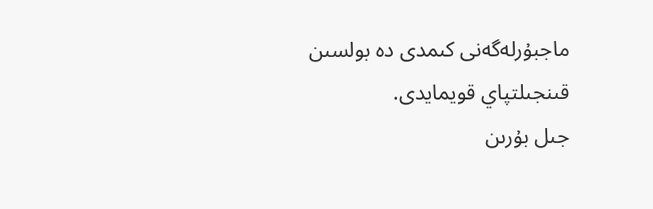ماجبۇرلەگەنى كىمدى دە بولسىن قىنجىلتپاي قويمايدى.
جىل بۇرىن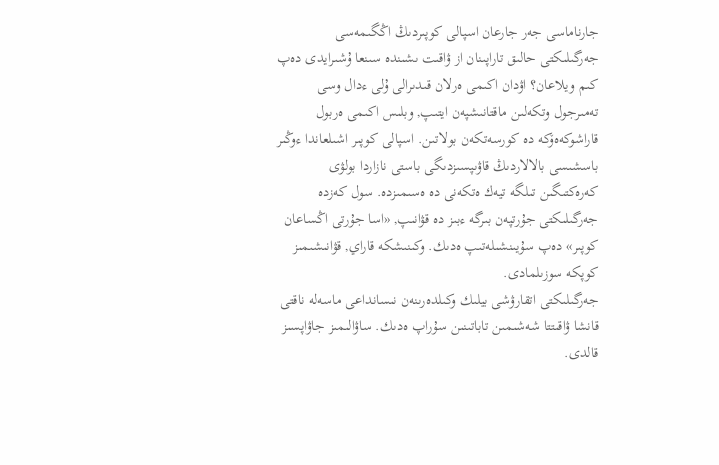جارناماسى جەر جارعان اسپالى كوپىردىڭ اڭگىمەسى جەرگىلىكتى حالىق تاراپىنان از ۋاقىت ىشىندە سىنعا ۇشىرايدى دەپ كىم ويلاعان؟ اۋدان اكىمى ەرلان قىدىرالى ۇلى ءدال وسى تەمىرجول وتكەلىن ماقتانىشپەن ايتىپ, وبلىس اكىمى ەربول قاراشوكەەۆكە دە كورسەتكەن بولاتىن. اسپالى كوپىر اشىلعاندا ءوڭىر باسشىسى بالالاردىڭ قاۋىپسىزدىگى باستى نازاردا بولۋى كەرەكتىگىن تىلگە تيەك ەتكەنى دە ەسىمىزدە. سول كەزدە جەرگىلىكتى جۇرتپەن بىرگە ءبىز دە قۋانىپ, «اسا جۇرتى اڭساعان كوپىر» دەپ سۇيىنشىلەتىپ ەدىك. وكىنىشكە قاراي, قۋانىشىمىز كوپكە سوزىلمادى.
جەرگىلىكتى اتقارۋشى بيلىك وكىلدەرىنەن نىسانداعى ماسەلە ناقتى قانشا ۋاقىتتا شەشىمىن تاباتىنىن سۇراپ ەدىك. ساۋالىمىز جاۋاپسىز قالدى.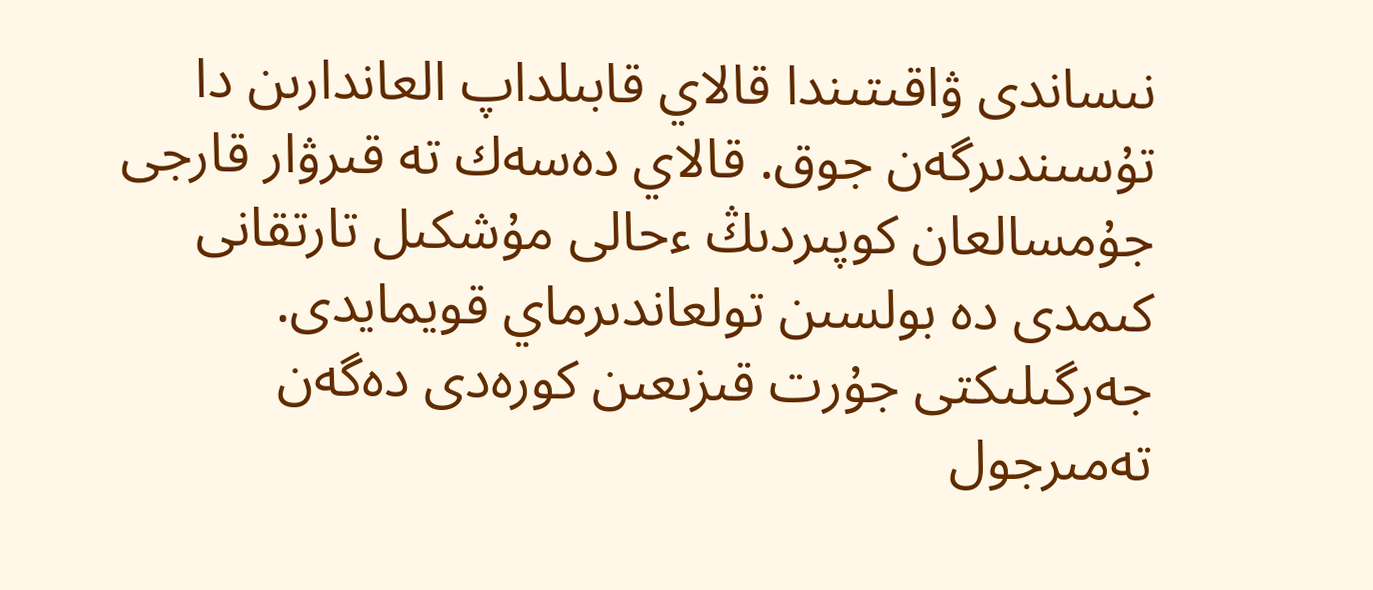نىساندى ۋاقىتىندا قالاي قابىلداپ العاندارىن دا تۇسىندىرگەن جوق. قالاي دەسەك تە قىرۋار قارجى جۇمسالعان كوپىردىڭ ءحالى مۇشكىل تارتقانى كىمدى دە بولسىن تولعاندىرماي قويمايدى. جەرگىلىكتى جۇرت قىزىعىن كورەدى دەگەن تەمىرجول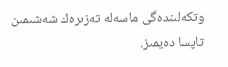وتكەلىندەگى ماسەلە تەزىرەك شەشىمىن تاپسا دەيمىز.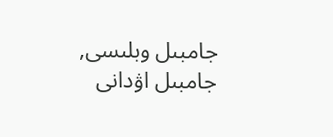جامبىل وبلىسى,
جامبىل اۋدانى